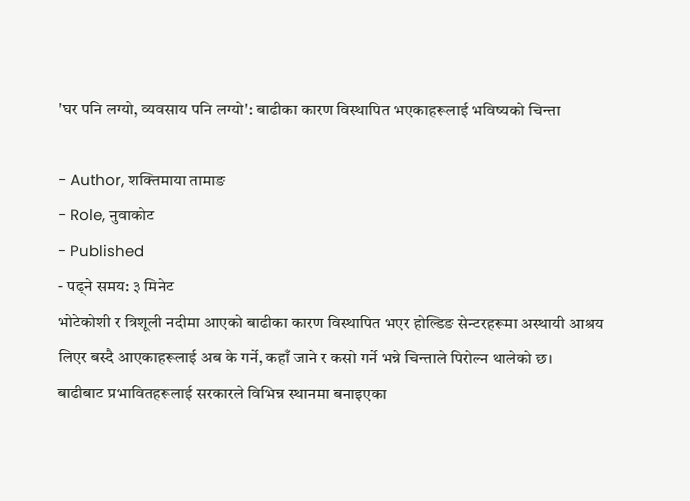'घर पनि लग्यो, व्यवसाय पनि लग्यो': बाढीका कारण विस्थापित भएकाहरूलाई भविष्यको चिन्ता

- Author, शक्तिमाया तामाङ
- Role, नुवाकोट
- Published
- पढ्ने समय: ३ मिनेट
भोटेकोशी र त्रिशूली नदीमा आएको बाढीका कारण विस्थापित भएर होल्डिङ सेन्टरहरूमा अस्थायी आश्रय लिएर बस्दै आएकाहरूलाई अब के गर्ने, कहाँ जाने र कसो गर्ने भन्ने चिन्ताले पिरोल्न थालेको छ।
बाढीबाट प्रभावितहरूलाई सरकारले विभिन्न स्थानमा बनाइएका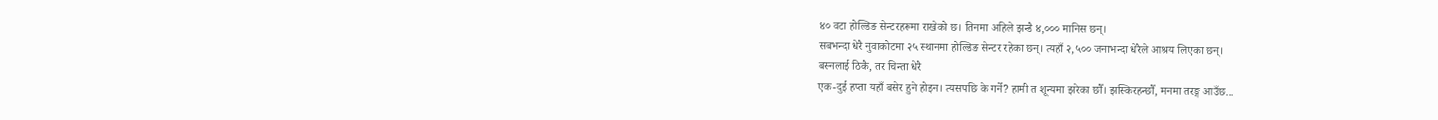४० वटा होल्डिङ सेन्टरहरूमा राखेको छ। तिनमा अहिले झन्डै ४,००० मानिस छन्।
सबभन्दा धेरै नुवाकोटमा २५ स्थानमा होल्डिङ सेन्टर रहेका छन्। त्यहाँ २,५०० जनाभन्दा धेरैले आश्रय लिएका छन्।
बस्नलाई ठिकै, तर चिन्ता धेरै
एक-दुई हप्ता यहाँ बसेर हुने होइन। त्यसपछि के गर्ने? हामी त शून्यमा झरेका छौँ। झस्किरहन्छौँ, मनमा तरङ्ग आउँछ...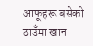आफूहरू बसेको ठाउँमा खान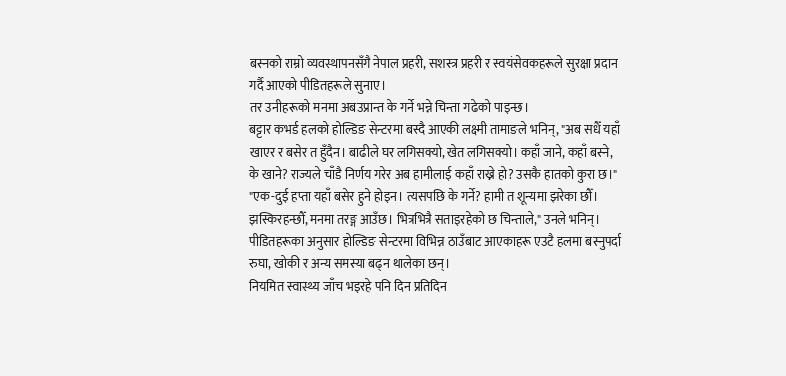बस्नको राम्रो व्यवस्थापनसँगै नेपाल प्रहरी, सशस्त्र प्रहरी र स्वयंसेवकहरूले सुरक्षा प्रदान गर्दै आएको पीडितहरूले सुनाए।
तर उनीहरूको मनमा अबउप्रान्त के गर्ने भन्ने चिन्ता गढेको पाइन्छ।
बट्टार कभर्ड हलको होल्डिङ सेन्टरमा बस्दै आएकी लक्ष्मी तामाङले भनिन्, "अब सधैँ यहाँ खाएर र बसेर त हुँदैन। बाढीले घर लगिसक्यो, खेत लगिसक्यो। कहाँ जाने, कहाँ बस्ने, के खाने? राज्यले चाँडै निर्णय गरेर अब हामीलाई कहाँ राख्ने हो? उसकै हातको कुरा छ।"
"एक-दुई हप्ता यहाँ बसेर हुने होइन। त्यसपछि के गर्ने? हामी त शून्यमा झरेका छौँ। झस्किरहन्छौँ, मनमा तरङ्ग आउँछ। भित्रभित्रै सताइरहेको छ चिन्ताले," उनले भनिन्।
पीडितहरूका अनुसार होल्डिङ सेन्टरमा विभिन्न ठाउँबाट आएकाहरू एउटै हलमा बस्नुपर्दा रुघा, खोकी र अन्य समस्या बढ्न थालेका छन्।
नियमित स्वास्थ्य जाँच भइरहे पनि दिन प्रतिदिन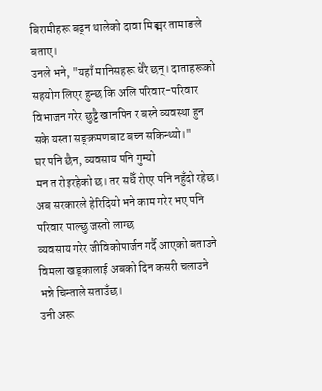बिरामीहरू बढ्न थालेको दावा मिङ्मर तामाङले बताए।
उनले भने, "यहाँ मानिसहरू धेरै छन्। दाताहरूको सहयोग लिएर हुन्छ कि अलि परिवार-परिवार विभाजन गरेर छुट्टै खानपिन र बस्ने व्यवस्था हुन सके यस्ता सङ्क्रमणबाट बच्न सकिन्थ्यो।"
घर पनि छैन, व्यवसाय पनि गुम्यो
मन त रोइरहेको छ। तर सधैँ रोएर पनि नहुँदो रहेछ। अब सरकारले हेरिदियो भने काम गरेर भए पनि परिवार पाल्छु जस्तो लाग्छ
व्यवसाय गरेर जीविकोपार्जन गर्दै आएको बताउने विमला खड्कालाई अबको दिन कसरी चलाउने भन्ने चिन्ताले सताउँछ।
उनी अरू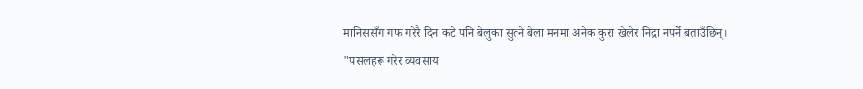मानिससँग गफ गरेरै दिन कटे पनि बेलुका सुत्ने बेला मनमा अनेक कुरा खेलेर निद्रा नपर्ने बताउँछिन्।
"पसलहरू गरेर व्यवसाय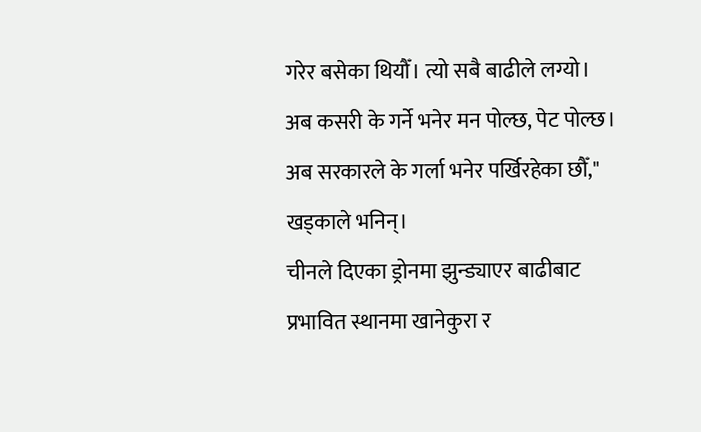गरेर बसेका थियौँ। त्यो सबै बाढीले लग्यो। अब कसरी के गर्ने भनेर मन पोल्छ, पेट पोल्छ। अब सरकारले के गर्ला भनेर पर्खिरहेका छौँ," खड्काले भनिन्।
चीनले दिएका ड्रोनमा झुन्ड्याएर बाढीबाट प्रभावित स्थानमा खानेकुरा र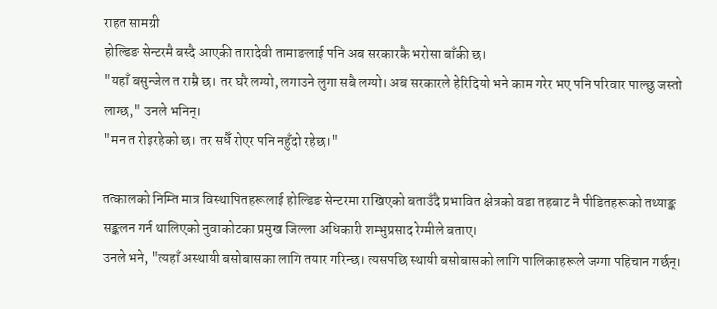राहत सामग्री
होल्डिङ सेन्टरमै बस्दै आएकी तारादेवी तामाङलाई पनि अब सरकारकै भरोसा बाँकी छ।
"यहाँ बसुन्जेल त राम्रै छ। तर घरै लग्यो, लगाउने लुगा सबै लग्यो। अब सरकारले हेरिदियो भने काम गरेर भए पनि परिवार पाल्छु जस्तो लाग्छ," उनले भनिन्।
"मन त रोइरहेको छ। तर सधैँ रोएर पनि नहुँदो रहेछ।"

तत्कालको निम्ति मात्र विस्थापितहरूलाई होल्डिङ सेन्टरमा राखिएको बताउँदै प्रभावित क्षेत्रको वडा तहबाट नै पीडितहरूको तथ्याङ्क सङ्कलन गर्न थालिएको नुवाकोटका प्रमुख जिल्ला अधिकारी शम्भुप्रसाद रेग्मीले बताए।
उनले भने, "त्यहाँ अस्थायी बसोबासका लागि तयार गरिन्छ। त्यसपछि स्थायी बसोबासको लागि पालिकाहरूले जग्गा पहिचान गर्छन्।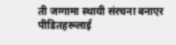ती जग्गामा स्थायी संरचना बनाएर पीडितहरूलाई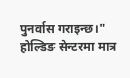पुनर्वास गराइन्छ।"
होल्डिङ सेन्टरमा मात्र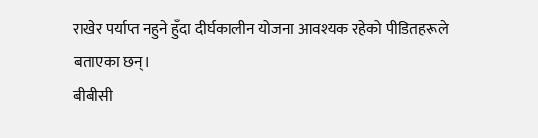राखेर पर्याप्त नहुने हुँदा दीर्घकालीन योजना आवश्यक रहेको पीडितहरूले बताएका छन्।
बीबीसी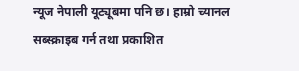न्यूज नेपाली यूट्यूबमा पनि छ। हाम्रो च्यानल सब्स्क्राइब गर्न तथा प्रकाशित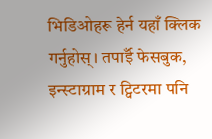भिडिओहरू हेर्न यहाँ क्लिक गर्नुहोस्। तपाईँ फेसबुक, इन्स्टाग्राम र ट्विटरमा पनि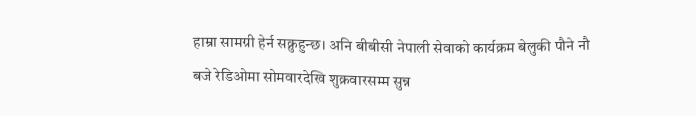हाम्रा सामग्री हेर्न सक्नुहुन्छ। अनि बीबीसी नेपाली सेवाको कार्यक्रम बेलुकी पौने नौ बजे रेडिओमा सोमवारदेखि शुक्रवारसम्म सुन्न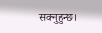सक्नुहुन्छ।